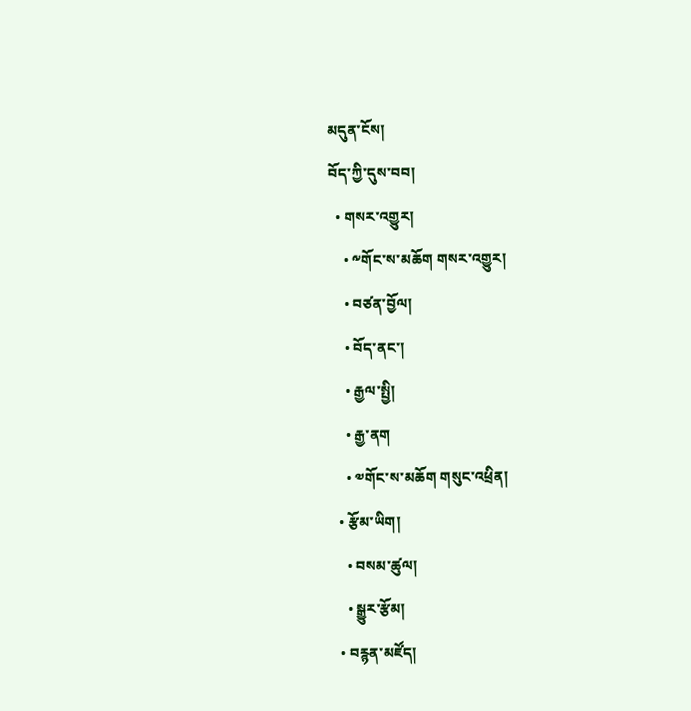མདུན་ངོས།
བོད་ཀྱི་དུས་བབ།
  • གསར་འགྱུར།
    • ༸གོང་ས་མཆོག གསར་འགྱུར།
    • བཙན་བྱོལ།
    • བོད་ནང་།
    • རྒྱལ་སྤྱི།
    • རྒྱ་ནག
    • ༧གོང་ས་མཆོག གསུང་འཕྲིན།
  • རྩོམ་ཡིག།
    • བསམ་ཚུལ།
    • སྒྱུར་རྩོམ།
  • བརྙན་མཛོད།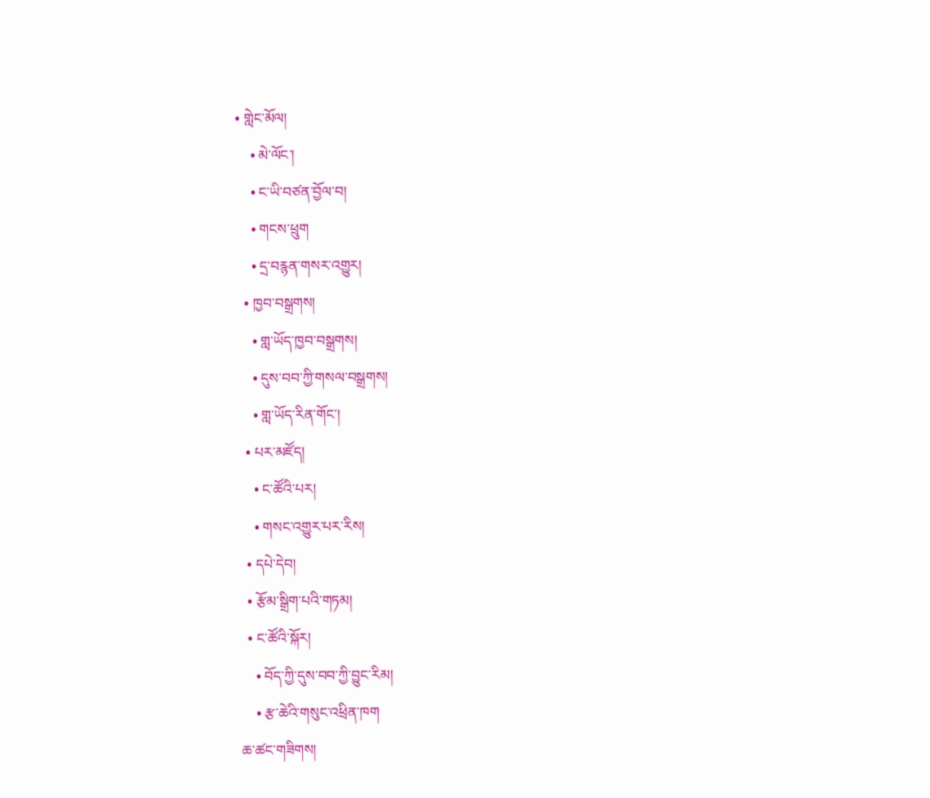• གླེང་མོལ།
    • མེ་ལོང་།
    • ང་ཡི་བཙན་བྱོལ་བ།
    • གངས་ཕྲུག
    • དྲ་བརྙན་གསར་འགྱུར།
  • ཁྱབ་བསྒྲགས།
    • གླ་ཡོད་ཁྱབ་བསྒྲགས།
    • དུས་བབ་ཀྱི་གསལ་བསྒྲགས།
    • གླ་ཡོད་རིན་གོང་།
  • པར་མཛོད།
    • ང་ཚོའི་པར།
    • གསང་འགྱུར་པར་རིས།
  • དཔེ་དེབ།
  • རྩོམ་སྒྲིག་པའི་གཏམ།
  • ང་ཚོའི་སྐོར།
    • བོད་ཀྱི་དུས་བབ་ཀྱི་བྱུང་རིམ།
    • རྩ་ཆེའི་གསུང་འཕྲིན་ཁག
ཆ་ཚང་གཟིགས།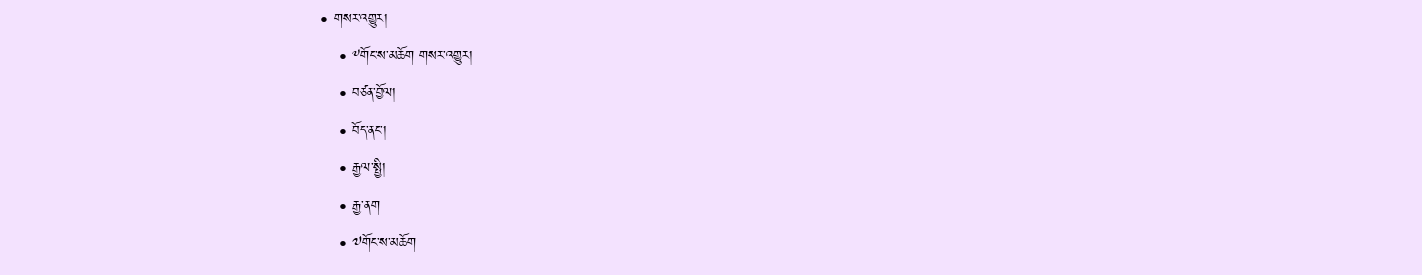• གསར་འགྱུར།
    • ༸གོང་ས་མཆོག གསར་འགྱུར།
    • བཙན་བྱོལ།
    • བོད་ནང་།
    • རྒྱལ་སྤྱི།
    • རྒྱ་ནག
    • ༧གོང་ས་མཆོག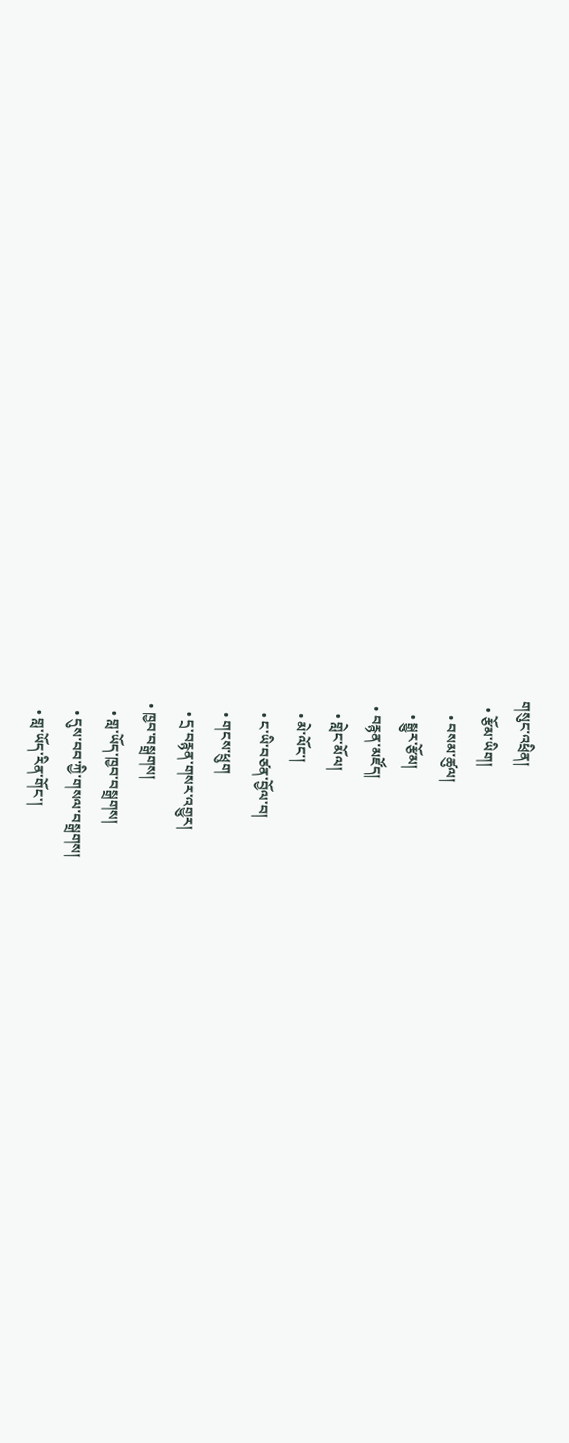གསུང་འཕྲིན།
  • རྩོམ་ཡིག།
    • བསམ་ཚུལ།
    • སྒྱུར་རྩོམ།
  • བརྙན་མཛོད།
    • གླེང་མོལ།
    • མེ་ལོང་།
    • ང་ཡི་བཙན་བྱོལ་བ།
    • གངས་ཕྲུག
    • དྲ་བརྙན་གསར་འགྱུར།
  • ཁྱབ་བསྒྲགས།
    • གླ་ཡོད་ཁྱབ་བསྒྲགས།
    • དུས་བབ་ཀྱི་གསལ་བསྒྲགས།
    • གླ་ཡོད་རིན་གོང་།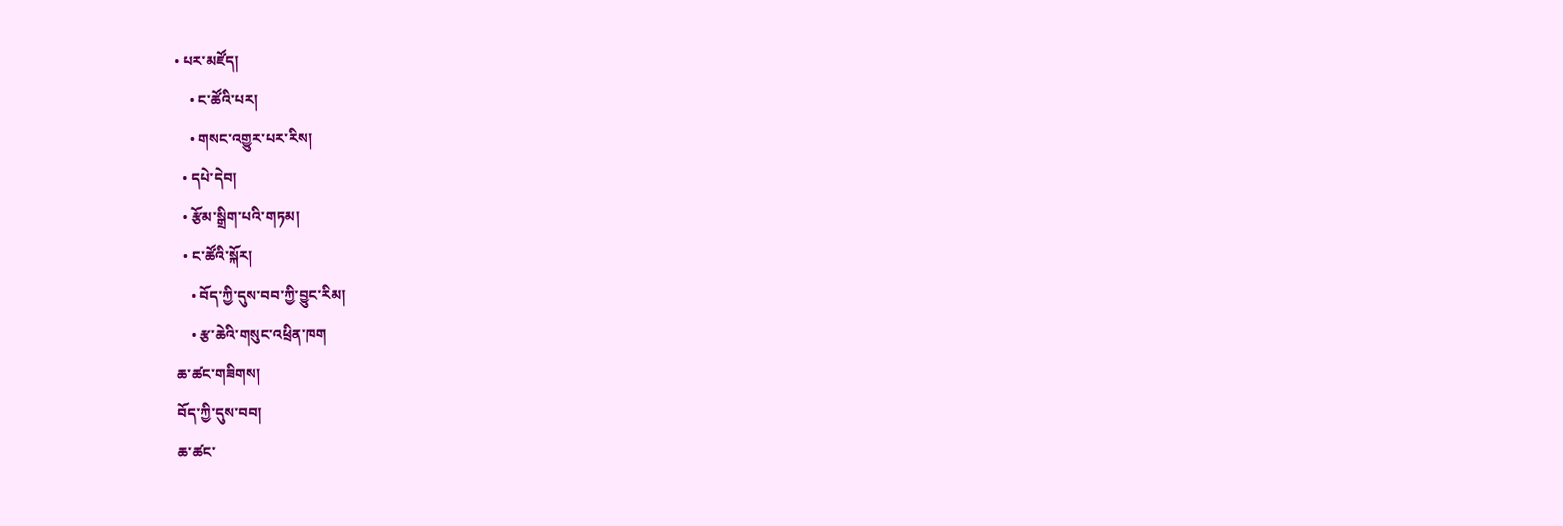• པར་མཛོད།
    • ང་ཚོའི་པར།
    • གསང་འགྱུར་པར་རིས།
  • དཔེ་དེབ།
  • རྩོམ་སྒྲིག་པའི་གཏམ།
  • ང་ཚོའི་སྐོར།
    • བོད་ཀྱི་དུས་བབ་ཀྱི་བྱུང་རིམ།
    • རྩ་ཆེའི་གསུང་འཕྲིན་ཁག
ཆ་ཚང་གཟིགས།
བོད་ཀྱི་དུས་བབ།
ཆ་ཚང་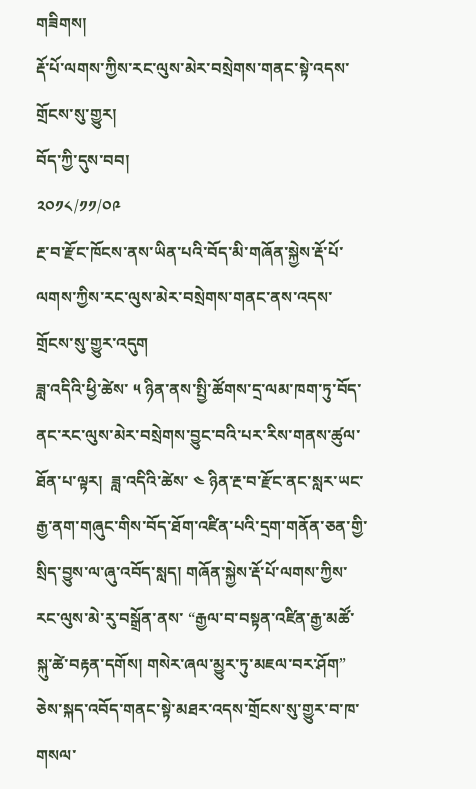གཟིགས།
རྡོ་པོ་ལགས་ཀྱིས་རང་ལུས་མེར་བསྲེགས་གནང་སྟེ་འདས་གྲོངས་སུ་གྱུར།
བོད་ཀྱི་དུས་བབ།
༢༠༡༨/༡༡/༠༩
རྔ་བ་རྫོང་ཁོངས་ནས་ཡིན་པའི་བོད་མི་གཞོན་སྐྱེས་རྡོ་པོ་ལགས་ཀྱིས་རང་ལུས་མེར་བསྲེགས་གནང་ནས་འདས་གྲོངས་སུ་གྱུར་འདུག
ཟླ་འདིའི་ཕྱི་ཚེས་ ༥ ཉིན་ནས་སྤྱི་ཚོགས་དྲ་ལམ་ཁག་ཏུ་བོད་ནང་རང་ལུས་མེར་བསྲེགས་བྱུང་བའི་པར་རིས་གནས་ཚུལ་ཐོན་པ་ལྟར།  ཟླ་འདིའི་ཚེས་ ༤ ཉིན་རྔ་བ་རྫོང་ནང་སླར་ཡང་རྒྱ་ནག་གཞུང་གིས་བོད་ཐོག་འཛིན་པའི་དྲག་གནོན་ཅན་གྱི་སྲིད་བྱུས་ལ་ཞུ་འབོད་སླད། གཞོན་སྐྱེས་རྡོ་པོ་ལགས་ཀྱིས་རང་ལུས་མེ་རུ་བསྒྲོན་ནས་ “རྒྱལ་བ་བསྟན་འཛིན་རྒྱ་མཚོ་སྐུ་ཚེ་བརྟན་དགོས། གསེར་ཞལ་མྱུར་ཏུ་མཇལ་བར་ཤོག” ཅེས་སྐད་འབོད་གནང་སྟེ་མཐར་འདས་གྲོངས་སུ་གྱུར་བ་ཁ་གསལ་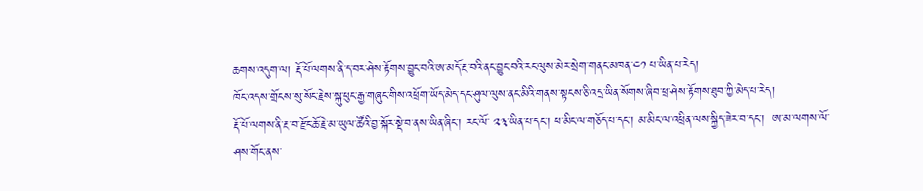ཆགས་འདུག་ལ། རྡོ་པོ་ལགས་ནི་ད་བར་ཤེས་རྟོགས་བྱུང་བའི་ཨ་མདོ་རྔ་བའི་ནང་བྱུང་བའི་རང་ལུས་མེར་སྲེག་གནང་མཁན་༤༡ པ་ཡིན་པ་རེད།
ཁོང་འདས་གྲོངས་སུ་སོང་རྗེས་སྐུ་ཕུང་རྒྱ་གཞུང་གིས་འཕྲོག་ཡོད་མེད་དང་ཤུལ་ལུས་ནང་མིའི་གནས་སྟངས་ཅི་འདྲ་ཡིན་སོགས་ཞིབ་ཕྲ་ཤེས་རྟོགས་ཐུབ་ཀྱི་མེད་པ་རེད།
རྡོ་པོ་ལགས་ནི་རྔ་བ་རྫོང་ཆོ་རྗེ་མ་ཡུལ་ཚོའི་བྱ་སྐོར་སྡེ་བ་ནས་ཡིན་ཞིང་། རང་ལོ་ ༢༣་ཡིན་པ་དང་། ཕ་མིང་ལ་གཅོད་པ་དང་། མ་མིང་ལ་འཕྲིན་ལས་སྐྱིད་ཟེར་བ་དང་།  ཨ་མ་ལགས་ལོ་ཤས་གོང་ནས་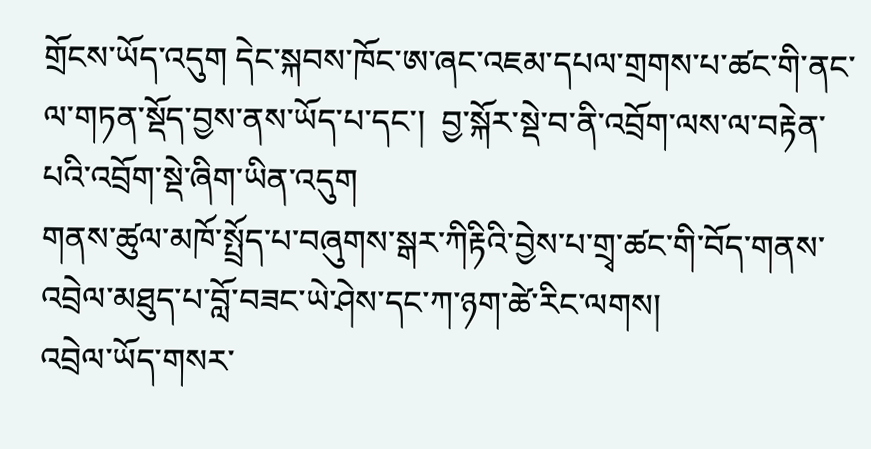གྲོངས་ཡོད་འདུག དེང་སྐབས་ཁོང་ཨ་ཞང་འཇམ་དཔལ་གྲགས་པ་ཚང་གི་ནང་ལ་གཏན་སྡོད་བྱས་ནས་ཡོད་པ་དང་།  བྱ་སྐོར་སྡེ་བ་ནི་འབྲོག་ལས་ལ་བརྟེན་པའི་འབྲོག་སྡེ་ཞིག་ཡིན་འདུག
གནས་ཚུལ་མཁོ་སྤྲོད་པ་བཞུགས་སྒར་ཀིརྟིའི་བྱེས་པ་གྲྭ་ཚང་གི་བོད་གནས་འབྲེལ་མཐུད་པ་བློ་བཟང་ཡེ་ཤེས་དང་ཀ་ཉག་ཚེ་རིང་ལགས།
འབྲེལ་ཡོད་གསར་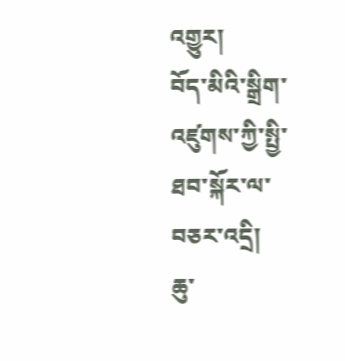འགྱུར།
བོད་མིའི་སྒྲིག་འཛུགས་ཀྱི་སྤྱི་ཐབ་སྐོར་ལ་བཅར་འདྲི།
ཆུ་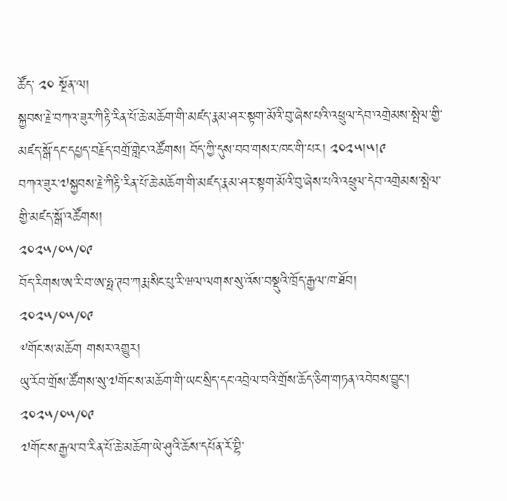ཚོད་ ༢༠ སྔོན་ལ།
སྐྱབས་རྗེ་བཀའ་ཟུར་ཀིརྟི་རིན་པོ་ཆེ་མཆོག་གི་མཛད་རྣམ་ཤར་སྟག་མོའི་བུ་ཞེས་པའི་འཕྲུལ་དེབ་འགྲེམས་སྤེལ་གྱི་མཛད་སྒོ་དང་དཔྱད་བརྗོད་བགྲོ་གླེང་འཚོགས། བོད་ཀྱི་དུས་བབ་གསར་ཁང་གི་པར། ༢༠༢༥།༥།༩
བཀའ་ཟུར་༧སྐྱབས་རྗེ་ཀིརྟི་རིན་པོ་ཆེ་མཆོག་གི་མཛད་རྣམ་ཤར་སྟག་མོའི་བུ་ཞེས་པའི་འཕྲུལ་དེབ་འགྲེམས་སྤེལ་གྱི་མཛད་སྒོ་འཚོགས།
༢༠༢༥/༠༥/༠༩
བོད་རིགས་ཨ་རི་བ་ཨ་ཧྥ་ཊབ་ཀརྨ་སིང་པུ་རི་ཝལ་ལགས་སུ་འོས་བསྡུའི་ཁྲོད་རྒྱལ་ཁ་ཐོབ།
༢༠༢༥/༠༥/༠༩
༸གོང་ས་མཆོག གསར་འགྱུར།
ཡུ་རོབ་གྲོས་ཚོགས་སུ་༧གོང་ས་མཆོག་གི་ཡང་སྲིད་དང་འབྲེལ་བའི་གྲོས་ཆོད་ཅིག་གཏན་འབེབས་བྱུང་།
༢༠༢༥/༠༥/༠༩
༧གོང་ས་རྒྱལ་བ་རིན་པོ་ཆེ་མཆོག་ཡེ་ཤུའི་ཆོས་དཔོན་རོ་བྷི་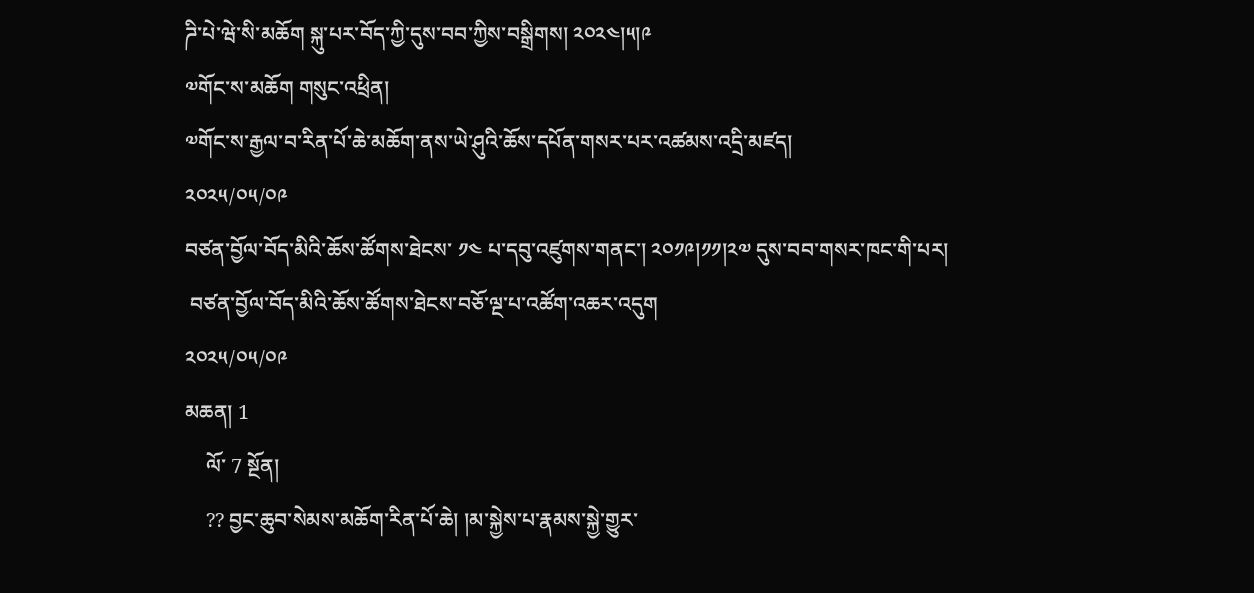ཌི་པེ་ཝེ་སི་མཆོག སྐུ་པར་བོད་ཀྱི་དུས་བབ་ཀྱིས་བསྒྲིགས། ༢༠༢༤།༥།༩
༧གོང་ས་མཆོག གསུང་འཕྲིན།
༧གོང་ས་རྒྱལ་བ་རིན་པོ་ཆེ་མཆོག་ནས་ཡེ་ཤུའི་ཆོས་དཔོན་གསར་པར་འཚམས་འདྲི་མཛད།
༢༠༢༥/༠༥/༠༩
བཙན་བྱོལ་བོད་མིའི་ཆོས་ཚོགས་ཐེངས་ ༡༤ པ་དབུ་འཛུགས་གནང་། ༢༠༡༩།༡༡།༢༧ དུས་བབ་གསར་ཁང་གི་པར།
 བཙན་བྱོལ་བོད་མིའི་ཆོས་ཚོགས་ཐེངས་བཅོ་ལྔ་པ་འཚོག་འཆར་འདུག
༢༠༢༥/༠༥/༠༩
མཆན། 1
    ལོ་ 7 སྔོན།
    ?? བྱང་ཆུབ་སེམས་མཆོག་རིན་པོ་ཆེ། །མ་སྐྱེས་པ་རྣམས་སྐྱེ་གྱུར་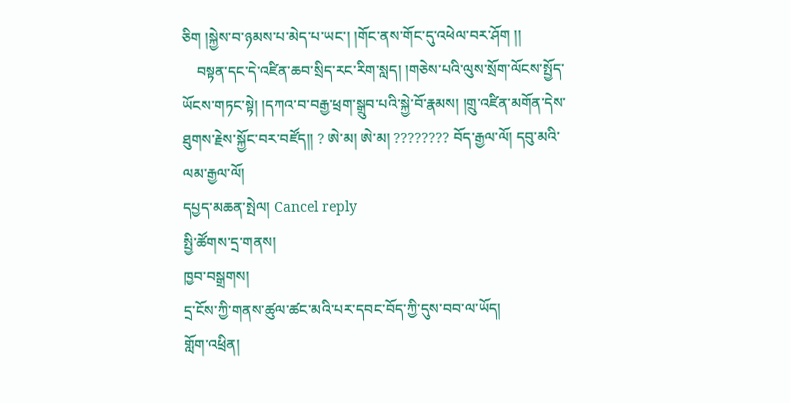ཅིག །སྐྱེས་བ་ཉམས་པ་མེད་པ་ཡང་། །གོང་ནས་གོང་དུ་འཕེལ་བར་ཤོག །།
    བསྟན་དང་དེ་འཛིན་ཆབ་སྲིད་རང་རིག་སླད། །གཅེས་པའི་ལུས་སྲོག་ལོངས་སྤྱོད་ཡོངས་གཏང་སྟེ། །དཀའ་བ་བརྒྱ་ཕྲག་སྒྲུབ་པའི་སྐྱེ་བོ་རྣམས། །གྲུ་འཛིན་མགོན་དེས་ཐུགས་རྗེས་སྐྱོང་བར་བཛོད།། ? ཨེ་མ། ཨེ་མ། ???????? བོད་རྒྱལ་ལོ། དབུ་མའི་ལམ་རྒྱལ་ལོ།
དཔྱད་མཆན་སྤེལ། Cancel reply
སྤྱི་ཚོགས་དྲ་གནས།
ཁྱབ་བསྒྲགས།
དྲ་ངོས་ཀྱི་གནས་ཚུལ་ཚང་མའི་པར་དབང་བོད་ཀྱི་དུས་བབ་ལ་ཡོད།
གློག་འཕྲིན།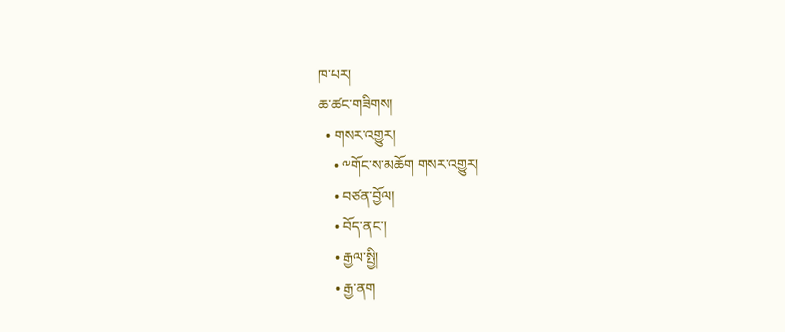ཁ་པར།
ཆ་ཚང་གཟིགས།
  • གསར་འགྱུར།
    • ༸གོང་ས་མཆོག གསར་འགྱུར།
    • བཙན་བྱོལ།
    • བོད་ནང་།
    • རྒྱལ་སྤྱི།
    • རྒྱ་ནག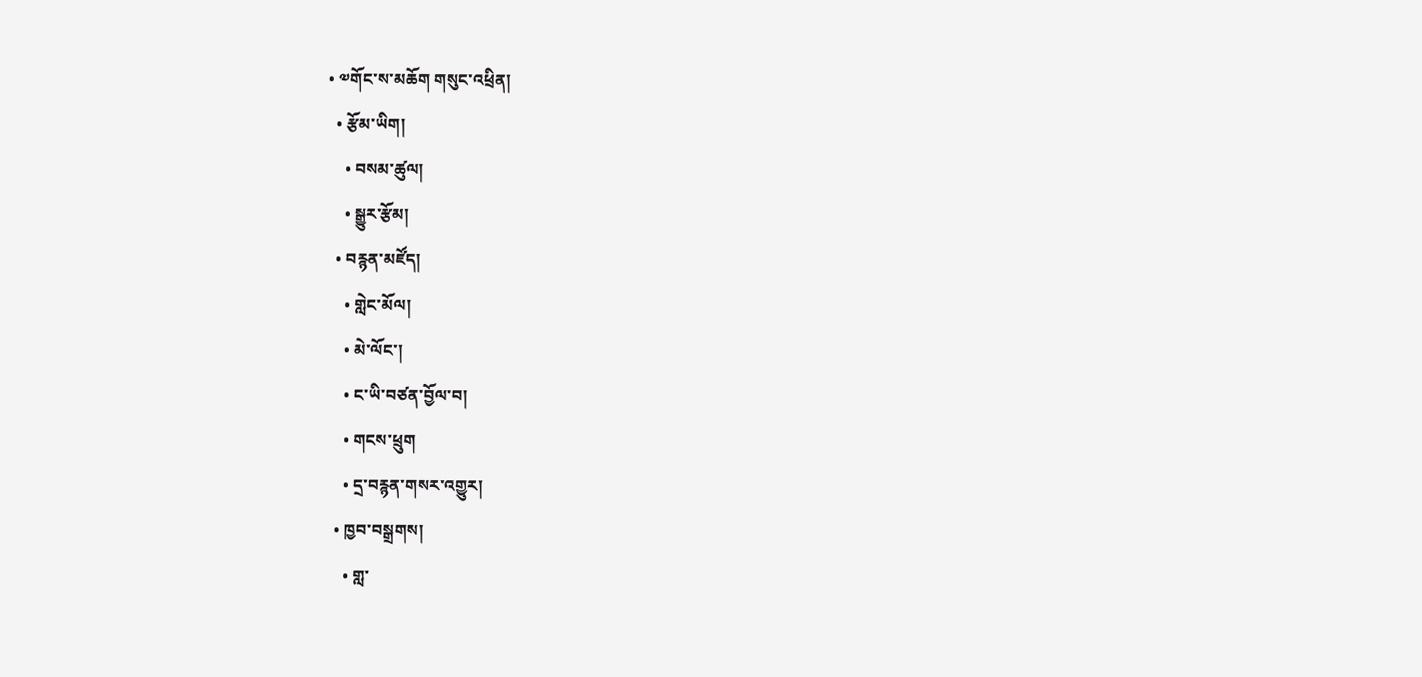• ༧གོང་ས་མཆོག གསུང་འཕྲིན།
  • རྩོམ་ཡིག།
    • བསམ་ཚུལ།
    • སྒྱུར་རྩོམ།
  • བརྙན་མཛོད།
    • གླེང་མོལ།
    • མེ་ལོང་།
    • ང་ཡི་བཙན་བྱོལ་བ།
    • གངས་ཕྲུག
    • དྲ་བརྙན་གསར་འགྱུར།
  • ཁྱབ་བསྒྲགས།
    • གླ་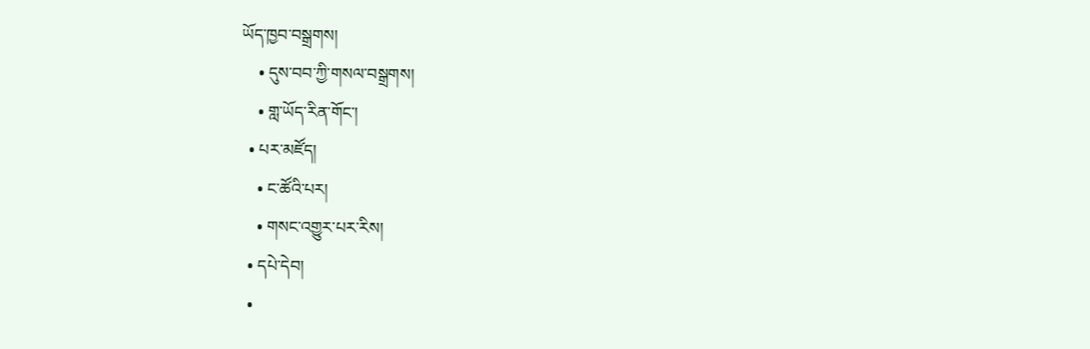ཡོད་ཁྱབ་བསྒྲགས།
    • དུས་བབ་ཀྱི་གསལ་བསྒྲགས།
    • གླ་ཡོད་རིན་གོང་།
  • པར་མཛོད།
    • ང་ཚོའི་པར།
    • གསང་འགྱུར་པར་རིས།
  • དཔེ་དེབ།
  •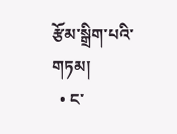རྩོམ་སྒྲིག་པའི་གཏམ།
  • ང་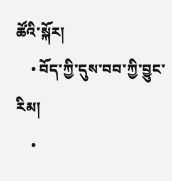ཚོའི་སྐོར།
    • བོད་ཀྱི་དུས་བབ་ཀྱི་བྱུང་རིམ།
    •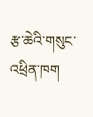རྩ་ཆེའི་གསུང་འཕྲིན་ཁག